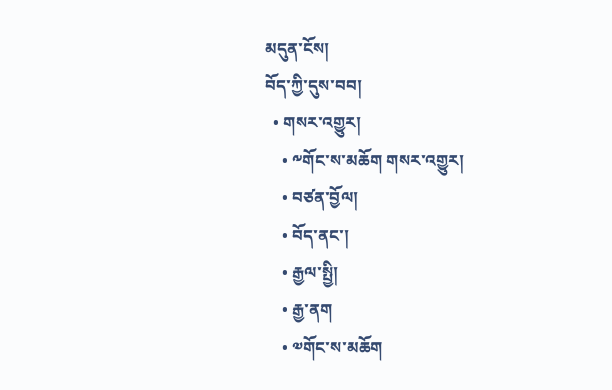མདུན་ངོས།
བོད་ཀྱི་དུས་བབ།
  • གསར་འགྱུར།
    • ༸གོང་ས་མཆོག གསར་འགྱུར།
    • བཙན་བྱོལ།
    • བོད་ནང་།
    • རྒྱལ་སྤྱི།
    • རྒྱ་ནག
    • ༧གོང་ས་མཆོག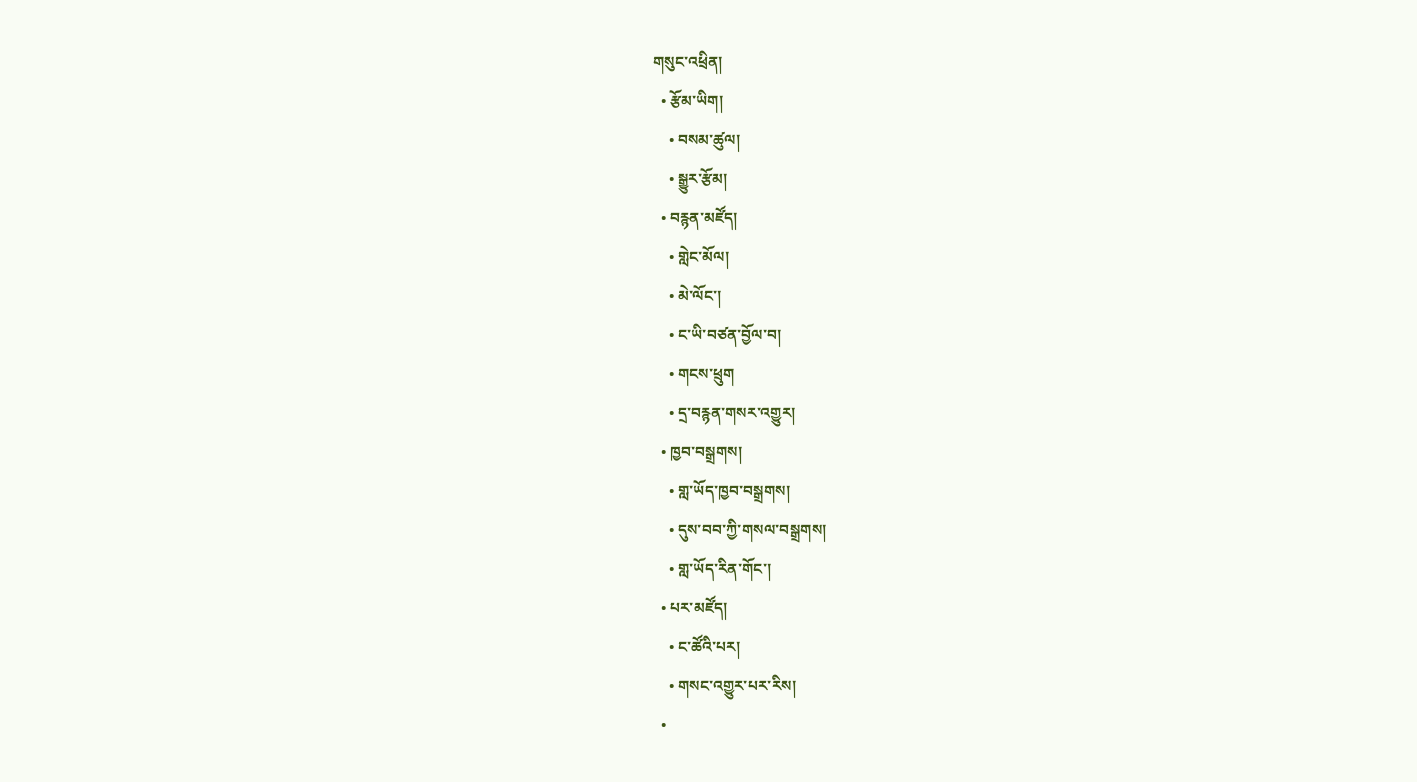གསུང་འཕྲིན།
  • རྩོམ་ཡིག།
    • བསམ་ཚུལ།
    • སྒྱུར་རྩོམ།
  • བརྙན་མཛོད།
    • གླེང་མོལ།
    • མེ་ལོང་།
    • ང་ཡི་བཙན་བྱོལ་བ།
    • གངས་ཕྲུག
    • དྲ་བརྙན་གསར་འགྱུར།
  • ཁྱབ་བསྒྲགས།
    • གླ་ཡོད་ཁྱབ་བསྒྲགས།
    • དུས་བབ་ཀྱི་གསལ་བསྒྲགས།
    • གླ་ཡོད་རིན་གོང་།
  • པར་མཛོད།
    • ང་ཚོའི་པར།
    • གསང་འགྱུར་པར་རིས།
  •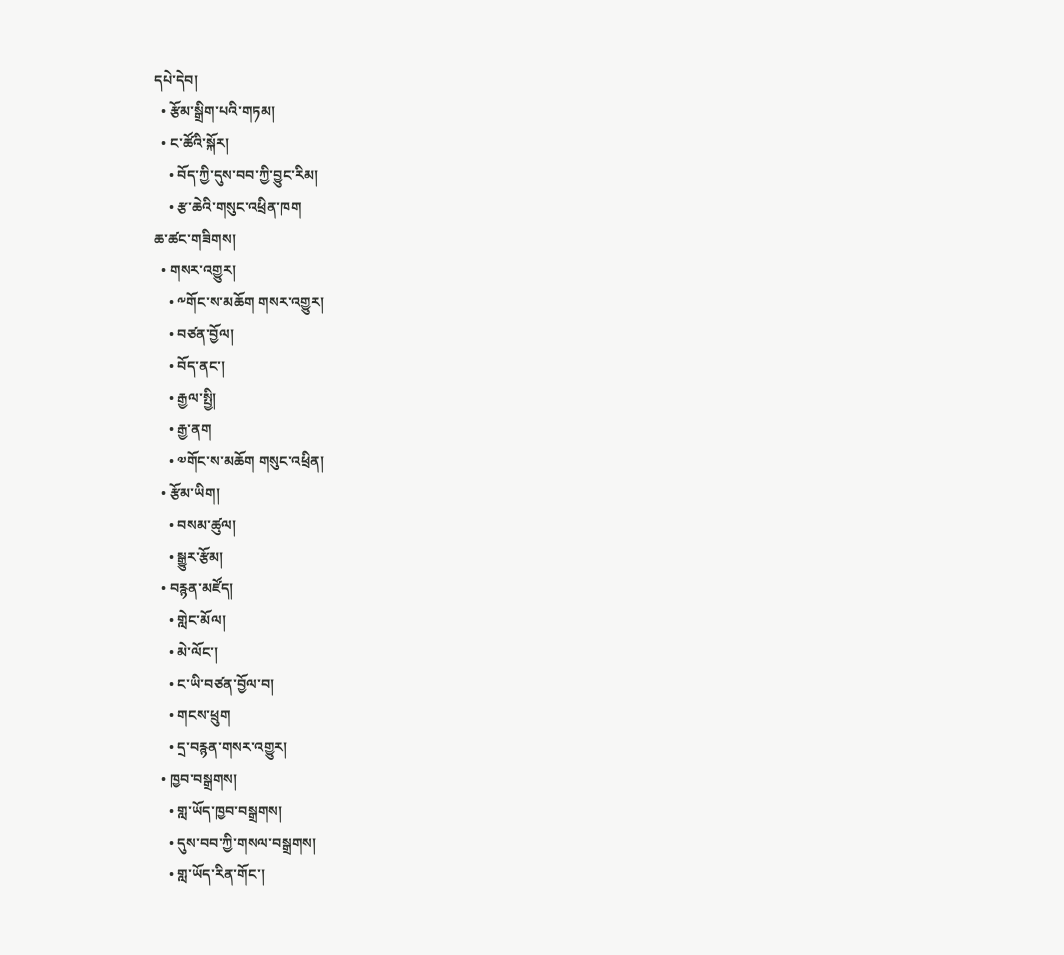དཔེ་དེབ།
  • རྩོམ་སྒྲིག་པའི་གཏམ།
  • ང་ཚོའི་སྐོར།
    • བོད་ཀྱི་དུས་བབ་ཀྱི་བྱུང་རིམ།
    • རྩ་ཆེའི་གསུང་འཕྲིན་ཁག
ཆ་ཚང་གཟིགས།
  • གསར་འགྱུར།
    • ༸གོང་ས་མཆོག གསར་འགྱུར།
    • བཙན་བྱོལ།
    • བོད་ནང་།
    • རྒྱལ་སྤྱི།
    • རྒྱ་ནག
    • ༧གོང་ས་མཆོག གསུང་འཕྲིན།
  • རྩོམ་ཡིག།
    • བསམ་ཚུལ།
    • སྒྱུར་རྩོམ།
  • བརྙན་མཛོད།
    • གླེང་མོལ།
    • མེ་ལོང་།
    • ང་ཡི་བཙན་བྱོལ་བ།
    • གངས་ཕྲུག
    • དྲ་བརྙན་གསར་འགྱུར།
  • ཁྱབ་བསྒྲགས།
    • གླ་ཡོད་ཁྱབ་བསྒྲགས།
    • དུས་བབ་ཀྱི་གསལ་བསྒྲགས།
    • གླ་ཡོད་རིན་གོང་།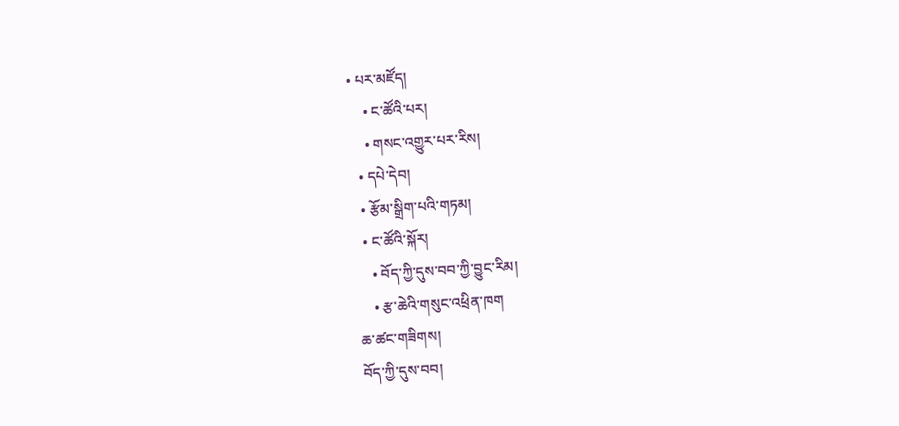• པར་མཛོད།
    • ང་ཚོའི་པར།
    • གསང་འགྱུར་པར་རིས།
  • དཔེ་དེབ།
  • རྩོམ་སྒྲིག་པའི་གཏམ།
  • ང་ཚོའི་སྐོར།
    • བོད་ཀྱི་དུས་བབ་ཀྱི་བྱུང་རིམ།
    • རྩ་ཆེའི་གསུང་འཕྲིན་ཁག
ཆ་ཚང་གཟིགས།
བོད་ཀྱི་དུས་བབ།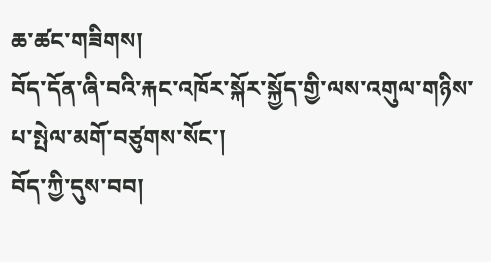ཆ་ཚང་གཟིགས།
བོད་དོན་ཞི་བའི་རྐང་འཁོར་སྐོར་སྐྱོད་གྱི་ལས་འགུལ་གཉིས་པ་སྤེལ་མགོ་བཙུགས་སོང་།
བོད་ཀྱི་དུས་བབ།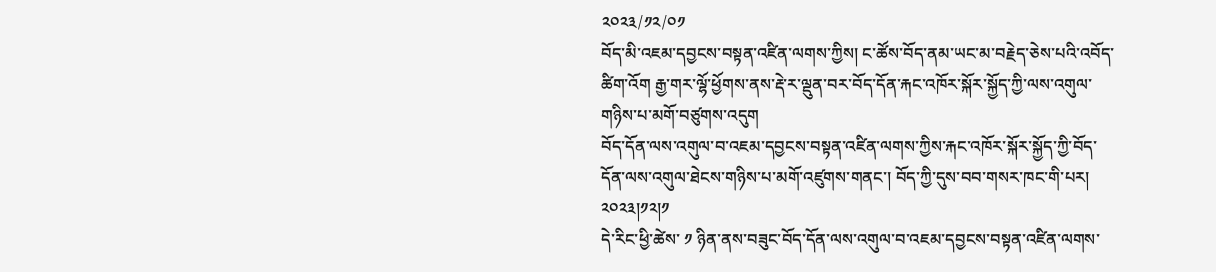༢༠༢༣/༡༢/༠༡
བོད་མི་འཇམ་དབྱངས་བསྟན་འཛིན་ལགས་ཀྱིས། ང་ཚོས་བོད་ནམ་ཡང་མ་བརྗེད་ཅེས་པའི་འབོད་ཚིག་འོག རྒྱ་གར་ལྷོ་ཕྱོགས་ནས་རྡེ་ར་ལྡུན་བར་བོད་དོན་རྐང་འཁོར་སྐོར་སྐྱོད་ཀྱི་ལས་འགུལ་གཉིས་པ་མགོ་བཙུགས་འདུག
བོད་དོན་ལས་འགུལ་བ་འཇམ་དབྱངས་བསྟན་འཛིན་ལགས་ཀྱིས་རྐང་འཁོར་སྐོར་སྐྱོད་ཀྱི་བོད་དོན་ལས་འགུལ་ཐེངས་གཉིས་པ་མགོ་འཛུགས་གནང་། བོད་ཀྱི་དུས་བབ་གསར་ཁང་གི་པར། ༢༠༢༣།༡༢།༡
དེ་རིང་ཕྱི་ཚེས་ ༡ ཉིན་ནས་བཟུང་བོད་དོན་ལས་འགུལ་བ་འཇམ་དབྱངས་བསྟན་འཛིན་ལགས་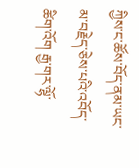ཀྱིས་ང་ཚོས་བོད་ནམ་ཡང་མ་བརྗེད་ཅེས་པའི་འབོད་ཚིག་འོག རྒྱ་གར་ལྷོ་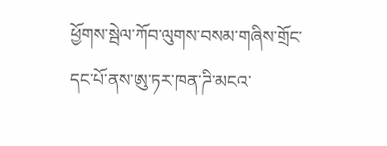ཕྱོགས་སྦེལ་ཀོབ་ལུགས་བསམ་གཞིས་གྲོང་དང་པོ་ནས་ཨུ་ཏར་ཁན་ཌི་མངའ་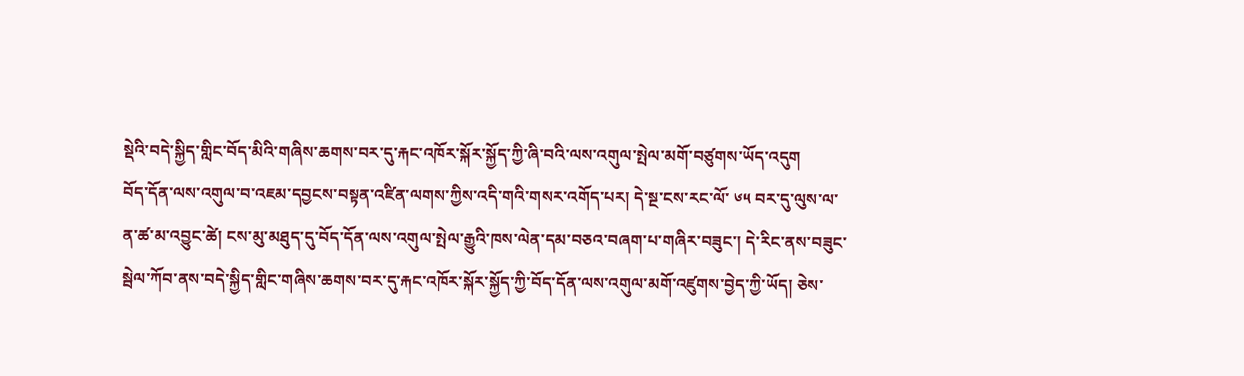སྡེའི་བདེ་སྐྱིད་གླིང་བོད་མིའི་གཞིས་ཆགས་བར་དུ་རྐང་འཁོར་སྐོར་སྐྱོད་ཀྱི་ཞི་བའི་ལས་འགུལ་སྤེལ་མགོ་བཙུགས་ཡོད་འདུག
བོད་དོན་ལས་འགུལ་བ་འཇམ་དབྱངས་བསྟན་འཛིན་ལགས་ཀྱིས་འདི་གའི་གསར་འགོད་པར། དེ་སྔ་ངས་རང་ལོ་ ༦༥ བར་དུ་ལུས་ལ་ན་ཚ་མ་འབྱུང་ཚེ། ངས་མུ་མཐུད་དུ་བོད་དོན་ལས་འགུལ་སྤེལ་རྒྱུའི་ཁས་ལེན་དམ་བཅའ་བཞག་པ་གཞིར་བཟུང་། དེ་རིང་ནས་བཟུང་སྦེལ་ཀོབ་ནས་བདེ་སྐྱིད་གླིང་གཞིས་ཆགས་བར་དུ་རྐང་འཁོར་སྐོར་སྐྱོད་ཀྱི་བོད་དོན་ལས་འགུལ་མགོ་འཛུགས་བྱེད་ཀྱི་ཡོད། ཅེས་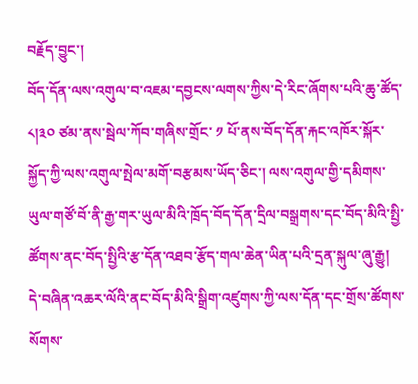བརྗོད་བྱུང་།
བོད་དོན་ལས་འགུལ་བ་འཇམ་དབྱངས་ལགས་ཀྱིས་དེ་རིང་ཞོགས་པའི་ཆུ་ཚོད་ ༨།༣༠ ཙམ་ནས་སྦེལ་ཀོབ་གཞིས་གྲོང་ ༡ པོ་ནས་བོད་དོན་རྐང་འཁོར་སྐོར་སྐྱོད་ཀྱི་ལས་འགུལ་སྤེལ་མགོ་བརྩམས་ཡོད་ཅིང་། ལས་འགུལ་གྱི་དམིགས་ཡུལ་གཙོ་བོ་ནི་རྒྱ་གར་ཡུལ་མིའི་ཁྲོད་བོད་དོན་དྲིལ་བསྒྲགས་དང་བོད་མིའི་སྤྱི་ཚོགས་ནང་བོད་སྤྱིའི་རྩ་དོན་འཐབ་རྩོད་གལ་ཆེན་ཡིན་པའི་དྲན་སྐུལ་ཞུ་རྒྱུ། དེ་བཞིན་འཆར་ལོའི་ནང་བོད་མིའི་སྒྲིག་འཛུགས་ཀྱི་ལས་དོན་དང་གྲོས་ཚོགས་སོགས་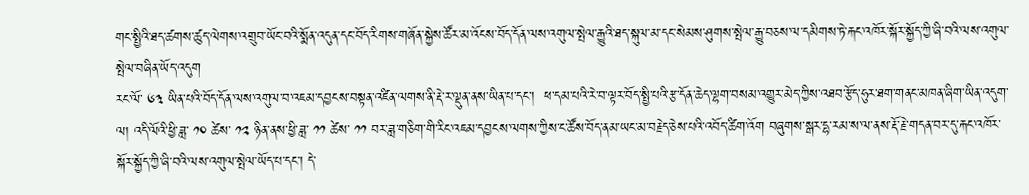གང་སྤྱིའི་ཐད་ཚགས་ཚུད་ལེགས་འགྲུབ་ཡོང་བའི་སྨོན་འདུན་དང་བོད་རིགས་གཞོན་སྐྱེས་ཚོར་མ་འོངས་བོད་དོན་ལས་འགུལ་སྤེལ་རྒྱུའི་ཐད་སྐུལ་མ་དང་སེམས་ཤུགས་སྤེལ་རྒྱུ་བཅས་ལ་དམིགས་ཏེ་རྐང་འཁོར་སྐོར་སྐྱོད་ཀྱི་ཞི་བའི་ལས་འགུལ་སྤེལ་བཞིན་ཡོད་འདུག
རང་ལོ་ ༦༣ ཡིན་པའི་བོད་དོན་ལས་འགུལ་བ་འཇམ་དབྱངས་བསྟན་འཛིན་ལགས་ནི་རྡེ་ར་ལྡུན་ནས་ཡིན་པ་དང་།  ཕ་དམ་པའི་རེ་བ་ལྟར་བོད་སྤྱི་པའི་རྩ་དོན་ཆེད་ལྷག་བསམ་འགྱུར་མེད་ཀྱིས་འཐབ་རྩོད་ཧུར་ཐག་གནང་མཁན་ཞིག་ཡིན་འདུག་ལ། འདི་ལོའི་ཕྱི་ཟླ་ ༡༠ ཚེས་ ༡༢ ཉིན་ནས་ཕྱི་ཟླ་ ༡༡ ཚེས་ ༡༡ བར་ཟླ་གཅིག་གི་རིང་འཇམ་དབྱངས་ལགས་ཀྱིས་ང་ཚོས་བོད་ནམ་ཡང་མ་བརྗེད་ཅེས་པའི་འབོད་ཚིག་འོག བཞུགས་སྒར་དྷ་རམ་ས་ལ་ནས་རྡོ་རྗེ་གདན་བར་དུ་རྐང་འཁོར་སྐོར་སྐྱོད་ཀྱི་ཞི་བའི་ལས་འགུལ་སྤེལ་ཡོད་པ་དང་། དེ་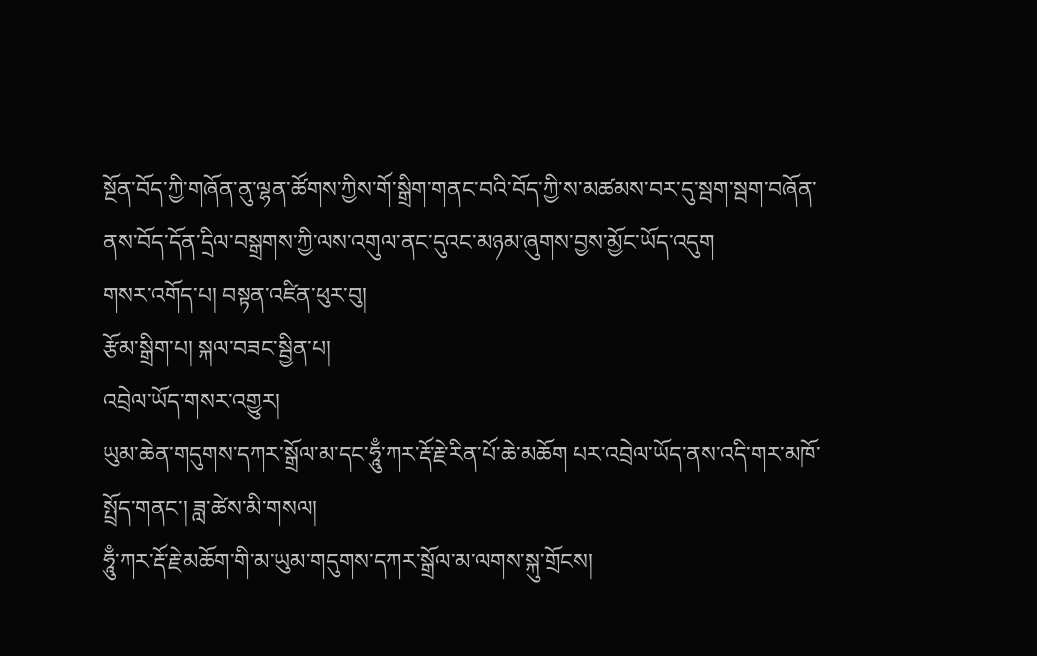སྔོན་བོད་ཀྱི་གཞོན་ནུ་ལྷན་ཚོགས་ཀྱིས་གོ་སྒྲིག་གནང་བའི་བོད་ཀྱི་ས་མཚམས་བར་དུ་སྦག་སྦག་བཞོན་ནས་བོད་དོན་དྲིལ་བསྒྲགས་ཀྱི་ལས་འགུལ་ནང་དུའང་མཉམ་ཞུགས་བྱས་མྱོང་ཡོད་འདུག
གསར་འགོད་པ། བསྟན་འཛིན་ཕུར་བུ།
རྩོམ་སྒྲིག་པ། སྐལ་བཟང་སྦྱིན་པ།
འབྲེལ་ཡོད་གསར་འགྱུར།
ཡུམ་ཆེན་གདུགས་དཀར་སྒྲོལ་མ་དང་ཧཱུྃ་ཀར་རྡོ་རྗེ་རིན་པོ་ཆེ་མཆོག པར་འབྲེལ་ཡོད་ནས་འདི་གར་མཁོ་སྤྲོད་གནང་། ཟླ་ཚེས་མི་གསལ།
ཧཱུྃ་ཀར་རྡོ་རྗེ་མཆོག་གི་མ་ཡུམ་གདུགས་དཀར་སྒྲོལ་མ་ལགས་སྐུ་གྲོངས།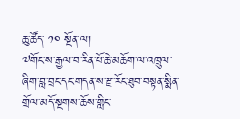ཆུ་ཚོད་ ༡༠ སྔོན་ལ།
༧གོང་ས་རྒྱལ་བ་རིན་པོ་ཆེ་མཆོག་ལ་འཁྲུལ་ཞིག་བླ་བྲང་དང་གདན་ས་རྫ་རོང་ཐུབ་བསྟན་སྨིན་གྲོལ་མདོ་སྔགས་ཆོས་གླིང་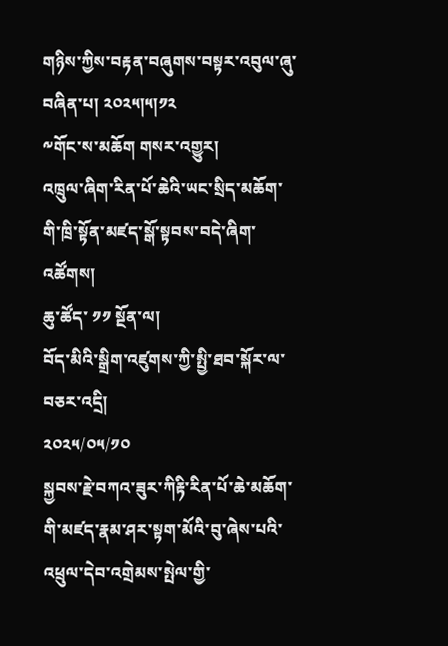གཉིས་ཀྱིས་བརྟན་བཞུགས་བསྟར་འབུལ་ཞུ་བཞིན་པ། ༢༠༢༥།༥།༡༢
༸གོང་ས་མཆོག གསར་འགྱུར།
འཁྲུལ་ཞིག་རིན་པོ་ཆེའི་ཡང་སྲིད་མཆོག་གི་ཁྲི་སྟོན་མཛད་སྒོ་སྟབས་བདེ་ཞིག་འཚོགས།
ཆུ་ཚོད་ ༡༡ སྔོན་ལ།
བོད་མིའི་སྒྲིག་འཛུགས་ཀྱི་སྤྱི་ཐབ་སྐོར་ལ་བཅར་འདྲི།
༢༠༢༥/༠༥/༡༠
སྐྱབས་རྗེ་བཀའ་ཟུར་ཀིརྟི་རིན་པོ་ཆེ་མཆོག་གི་མཛད་རྣམ་ཤར་སྟག་མོའི་བུ་ཞེས་པའི་འཕྲུལ་དེབ་འགྲེམས་སྤེལ་གྱི་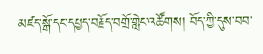མཛད་སྒོ་དང་དཔྱད་བརྗོད་བགྲོ་གླེང་འཚོགས། བོད་ཀྱི་དུས་བབ་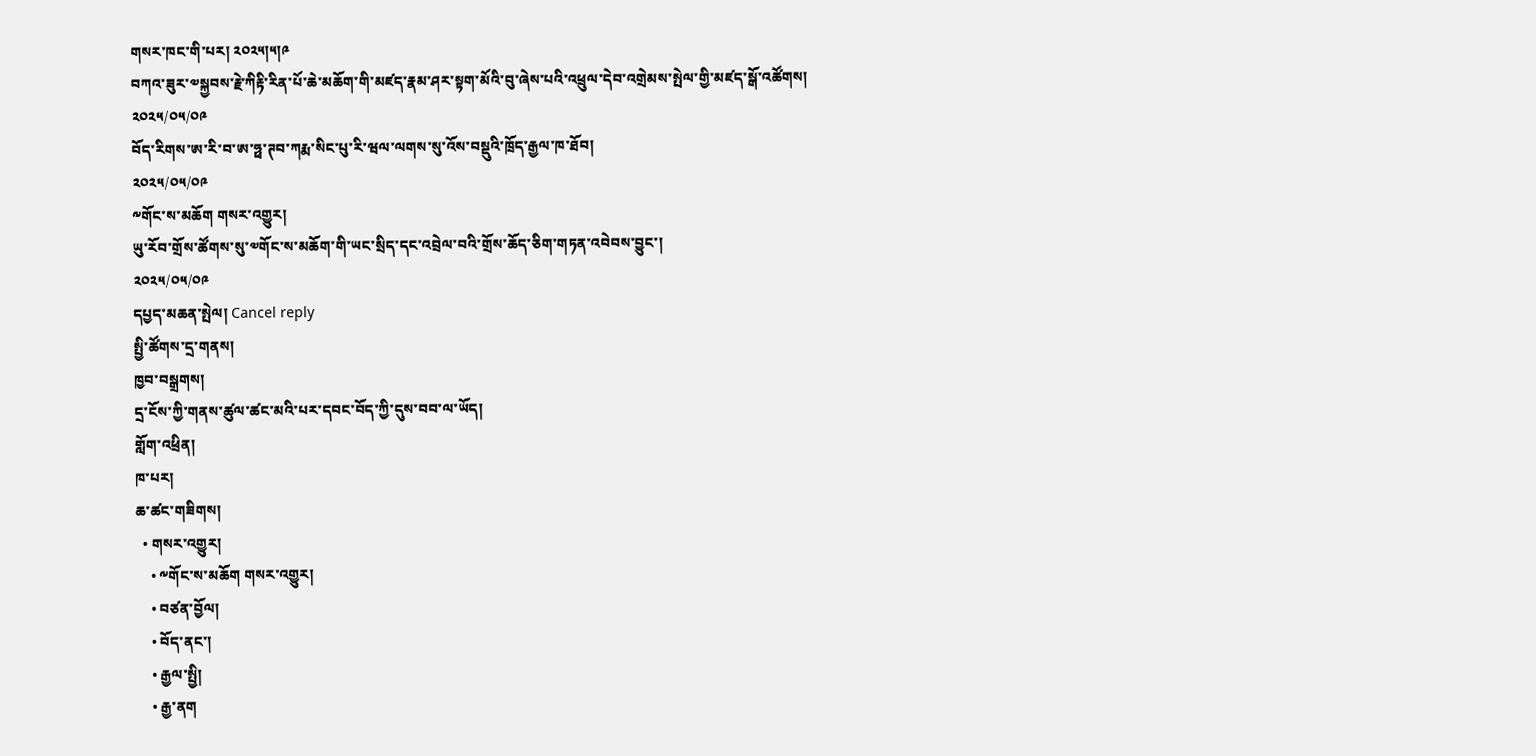གསར་ཁང་གི་པར། ༢༠༢༥།༥།༩
བཀའ་ཟུར་༧སྐྱབས་རྗེ་ཀིརྟི་རིན་པོ་ཆེ་མཆོག་གི་མཛད་རྣམ་ཤར་སྟག་མོའི་བུ་ཞེས་པའི་འཕྲུལ་དེབ་འགྲེམས་སྤེལ་གྱི་མཛད་སྒོ་འཚོགས།
༢༠༢༥/༠༥/༠༩
བོད་རིགས་ཨ་རི་བ་ཨ་ཧྥ་ཊབ་ཀརྨ་སིང་པུ་རི་ཝལ་ལགས་སུ་འོས་བསྡུའི་ཁྲོད་རྒྱལ་ཁ་ཐོབ།
༢༠༢༥/༠༥/༠༩
༸གོང་ས་མཆོག གསར་འགྱུར།
ཡུ་རོབ་གྲོས་ཚོགས་སུ་༧གོང་ས་མཆོག་གི་ཡང་སྲིད་དང་འབྲེལ་བའི་གྲོས་ཆོད་ཅིག་གཏན་འབེབས་བྱུང་།
༢༠༢༥/༠༥/༠༩
དཔྱད་མཆན་སྤེལ། Cancel reply
སྤྱི་ཚོགས་དྲ་གནས།
ཁྱབ་བསྒྲགས།
དྲ་ངོས་ཀྱི་གནས་ཚུལ་ཚང་མའི་པར་དབང་བོད་ཀྱི་དུས་བབ་ལ་ཡོད།
གློག་འཕྲིན།
ཁ་པར།
ཆ་ཚང་གཟིགས།
  • གསར་འགྱུར།
    • ༸གོང་ས་མཆོག གསར་འགྱུར།
    • བཙན་བྱོལ།
    • བོད་ནང་།
    • རྒྱལ་སྤྱི།
    • རྒྱ་ནག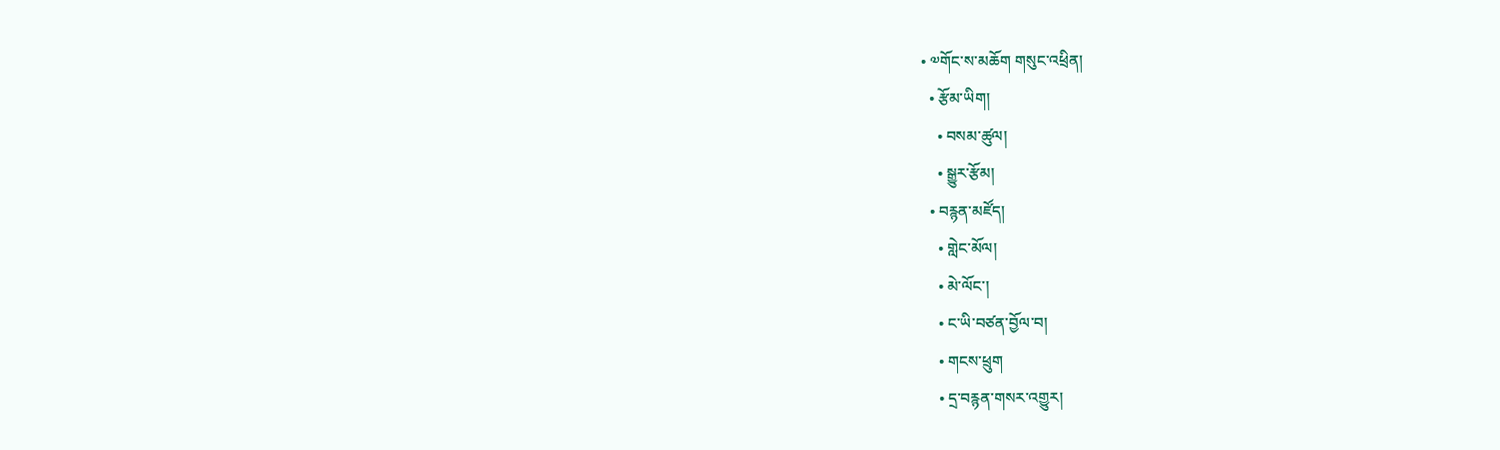• ༧གོང་ས་མཆོག གསུང་འཕྲིན།
  • རྩོམ་ཡིག།
    • བསམ་ཚུལ།
    • སྒྱུར་རྩོམ།
  • བརྙན་མཛོད།
    • གླེང་མོལ།
    • མེ་ལོང་།
    • ང་ཡི་བཙན་བྱོལ་བ།
    • གངས་ཕྲུག
    • དྲ་བརྙན་གསར་འགྱུར།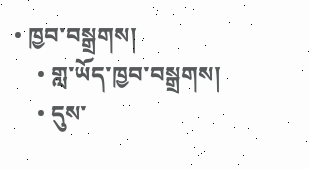• ཁྱབ་བསྒྲགས།
    • གླ་ཡོད་ཁྱབ་བསྒྲགས།
    • དུས་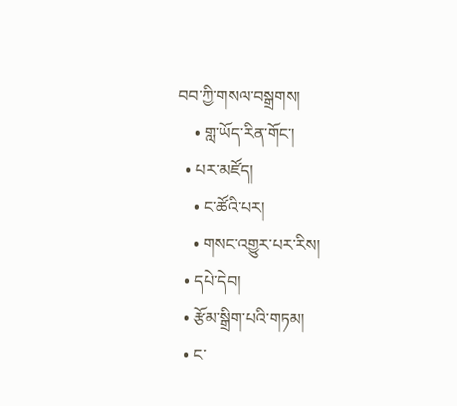བབ་ཀྱི་གསལ་བསྒྲགས།
    • གླ་ཡོད་རིན་གོང་།
  • པར་མཛོད།
    • ང་ཚོའི་པར།
    • གསང་འགྱུར་པར་རིས།
  • དཔེ་དེབ།
  • རྩོམ་སྒྲིག་པའི་གཏམ།
  • ང་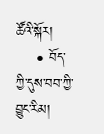ཚོའི་སྐོར།
    • བོད་ཀྱི་དུས་བབ་ཀྱི་བྱུང་རིམ།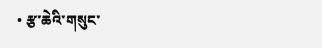• རྩ་ཆེའི་གསུང་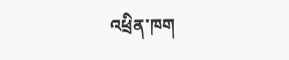འཕྲིན་ཁག